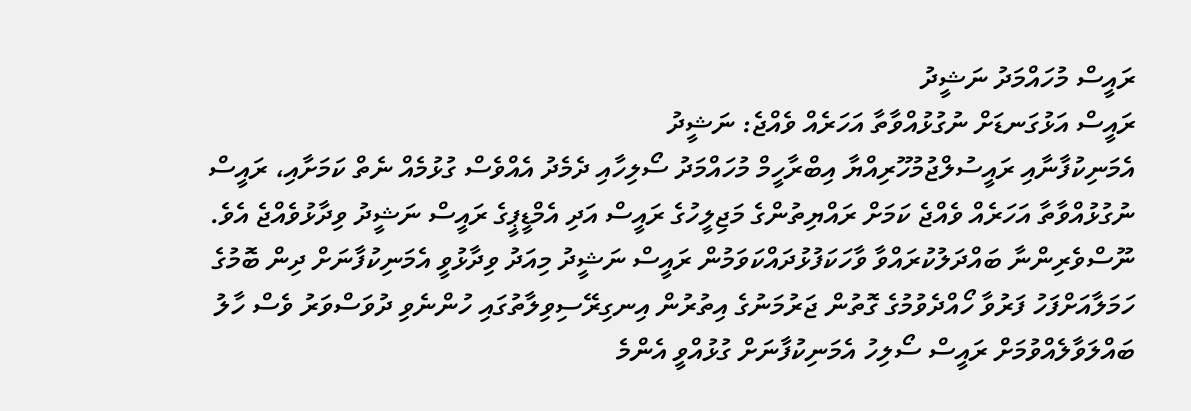ރައީސް މުހައްމަދު ނަޝީދު
ރައީސް އަޅުގަނޑަށް ނުގުޅުއްވާތާ އަހަރެއް ވެއްޖެ: ނަޝީދު
އެމަނިކުފާނާއި ރައީސުލްޖުމުހޫރިއްޔާ އިބްރާހީމް މުހައްމަދު ސޯލިހާއި ދެމެދު އެއްވެސް ގުޅުމެއް ނެތް ކަމަށާއި، ރައީސް ނުގުޅުއްވާތާ އަހަރެއް ވެއްޖެ ކަމަށް ރައްޔިތުންގެ މަޖިލީހުގެ ރައީސް އަދި އެމްޑީޕީގެ ރައީސް ނަޝީދު ވިދާޅުވެއްޖެ އެވެ.
ނޫސްވެރިންނާ ބައްދަލުކުރައްވާ ވާހަކަފުޅުދައްކަވަމުން ރައީސް ނަޝީދު މިއަދު ވިދާޅުވީ އެމަނިކުފާނަށް ދިން ބޮމުގެ ހަމަލާއަށްފަހު ފަރުވާ ހޯއްދެވުމުގެ ގޮތުން ޖަރުމަނުގެ އިތުރުން އިނގިރޭސިވިލާތުގައި ހުންނެވި ދުވަސްވަރު ވެސް ހާލު ބައްލަވާލެއްވުމަށް ރައީސް ސޯލިހު އެމަނިކުފާނަށް ގުޅުއްވީ އެންމެ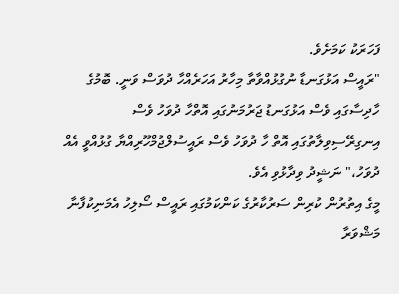ފަހަރަކު ކަމަށެވެ.
"ރައީސް އަޅުގަނޑާ ނުގުޅުއްވާތާ މިހާރު އަހަރެއްހާ ދުވަސް ވަނީ. ބޮމުގެ ހާދިސާގައި ވެސް އަޅުގަނޑު ޖަރުމަނުގައި އޮތްހާ ދުވަހު ވެސް އިނގިރޭސިވިލާތުގައި އޮތް ހާ ދުވަހު ވެސް ރައީސުލްޖުމްހޫރިއްޔާ ގުޅުއްވީ އެއް ދުވަހު،" ނަޝީދު ވިދާޅުވި އެވެ.
މީގެ އިތުރުން ކުރިން ސަރުކާރުގެ ކަންކަމުގައި ރައީސް ސޯލިހު އެމަނިކުފާނާ މަޝްވަރާ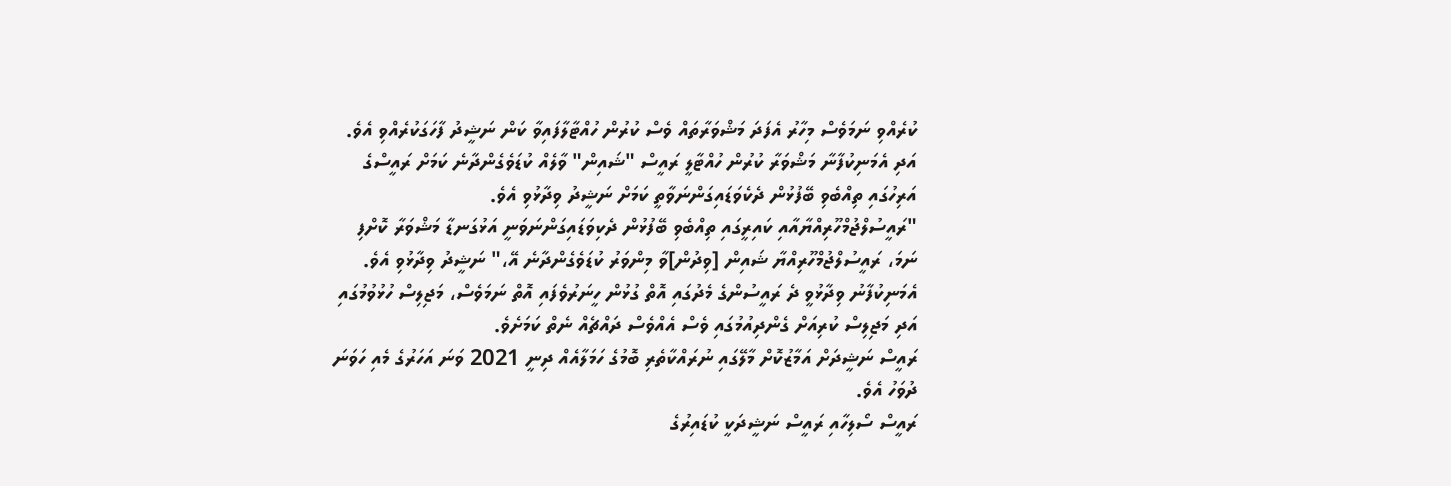ކުރެއްވި ނަމަވެސް މިހާރު އެފަދަ މަޝްވަރާތައް ވެސް ކުރުން ހުއްޓާލާފައިވާ ކަން ނަޝީދު ފާހަގަކުރެއްވި އެވެ. އަދި އެމަނިކުފާނާ މަޝްވަރާ ކުރުން ހުއްޓާލީ ރައީސް "ޝައިން" ވާލެއް ކުޑަވެގެންދާނެ ކަމަށް ރައީސްގެ އަރިހުގައި ތިއްބެވި ބޭފުޅުން ދެކެވަޑައިގަންނަވާތީ ކަމަށް ނަޝީދު ވިދާޅުވި އެވެ.
"ރައީސުލްޖުމްހޫރިއްޔާއާއި ކައިރީގައި ތިއްބެވި ބޭފުޅުން ދެކިވަޑައިގަންނަވަނީ އަޅުގަނޑާ މަޝްވަރާ ކޮށްފި ނަމަ، ރައީސުލްޖުމްހޫރިއްޔާ ޝައިން [ވިދުން]ވާ މިންވަރު ކުޑަވެގެންދާނެ އޭ،" ނަޝީދު ވިދާޅުވި އެވެ.
އެމަނިކުފާނު ވިދާޅުވީ ދެ ރައީސުންގެ މެދުގައި އޮތް ގުޅުން ހީނަރުވެފައި އޮތް ނަމަވެސް، މަޖިލިސް ހުޅުވުމުގައި އަދި މަޖިލިސް ކުރިއަށް ގެންދިއުމުގައި ވެސް އެއްވެސް ދައްޗެއް ނެތް ކަމަށެވެ.
ރައީސް ނަޝީދަށް އަމާޒުކޮށް މާލޭގައި ނުރައްކާތެރި ބޮމުގެ ހަމަލާއެއް ދިނީ 2021 ވަނަ އަހަރުގެ މެއި ހަވަނަ ދުވަހު އެވެ.
ރައީސް ސޯލިހާއި ރައީސް ނަޝީދަކީ ކުޑައިރުގެ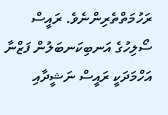ރަހުމަތްތެރިންނެވެ. ރައީސް ސޯލިހުގެ އަނބިކަނބަލުން ފަޒްނާ އަހްމަދަކީ ރައީސް ނަޝީދާއި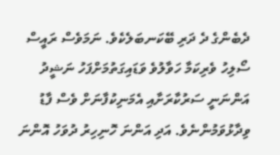ދެބެންގެ ދެ ދަރި ބޭކަނބަލެކެވެ. ނަމަވެސް ރައީސް ސޯލިހު ވެރިކަމާ ހަވާލުވެ ވަޑައިގަތުމަށްފަހު ނަޝީދު އަންނަނީ ސަރުކާރަށާއި އެމަނިކުފާނަށް ވެސް ފާޑު ވިދާޅުވަމުންނެވެ. އަދި އަންނަ ހޮނިހިރު ދުވަހު އޮންނަ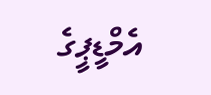އެމްޑީޕީގެ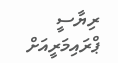ރިޔާސީ ޕްރައިމަރީއަށް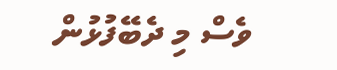ވެސް މި ދެބޭފުޅުން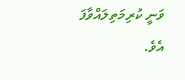ވަނީ ކުރިމަތިލައްވާފަ އެވެ.